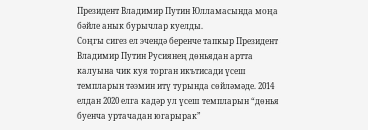Президент Владимир Путин Юлламасында моңа бәйле анык бурычлар куелды.
Соңгы сигез ел эчендә беренче тапкыр Президент Владимир Путин Русиянең дөньядан артта калуына чик куя торган икътисади үсеш темпларын тәэмин итү турында сөйләмәде. 2014 елдан 2020 елга кадәр ул үсеш темпларын “дөнья буенча уртачадан югарырак”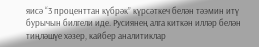яисә “3 проценттан күбрәк” күрсәткеч белән тәэмин итү бурычын билгели иде. Русиянең алга киткән илләр белән тиңләшүе хәзер, кайбер аналитиклар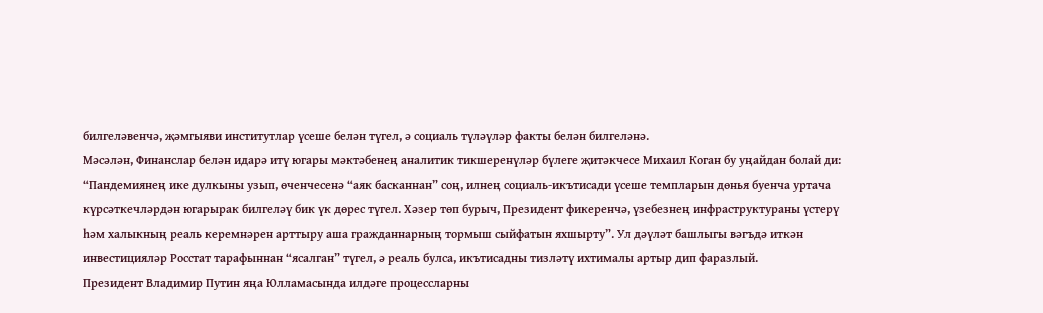билгеләвенчә, җәмгыяви институтлар үсеше белән түгел, ә социаль түләүләр факты белән билгеләнә.
Мәсәлән, Финанслар белән идарә итү югары мәктәбенең аналитик тикшеренүләр бүлеге җитәкчесе Михаил Коган бу уңайдан болай ди: “Пандемиянең ике дулкыны узып, өченчесенә “аяк басканнан” соң, илнең социаль-икътисади үсеше темпларын дөнья буенча уртача күрсәткечләрдән югарырак билгеләү бик үк дөрес түгел. Хәзер төп бурыч, Президент фикеренчә, үзебезнең инфраструктураны үстерү һәм халыкның реаль керемнәрен арттыру аша гражданнарның тормыш сыйфатын яхшырту”. Ул дәүләт башлыгы вәгъдә иткән инвестицияләр Росстат тарафыннан “ясалган” түгел, ә реаль булса, икътисадны тизләтү ихтималы артыр дип фаразлый.
Президент Владимир Путин яңа Юлламасында илдәге процессларны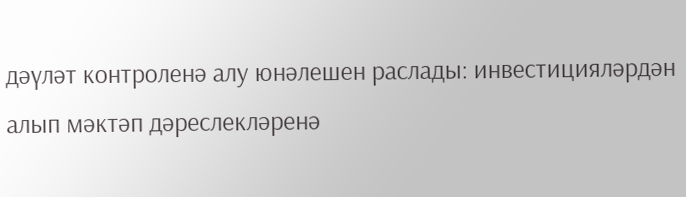дәүләт контроленә алу юнәлешен раслады: инвестицияләрдән алып мәктәп дәреслекләренә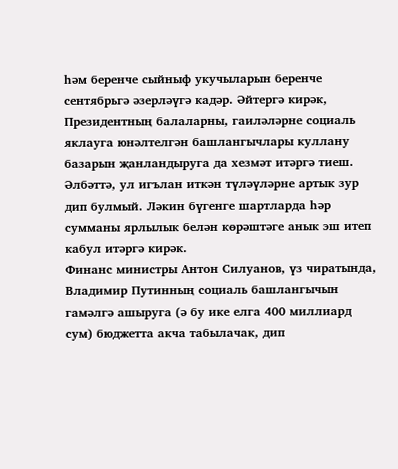һәм беренче сыйныф укучыларын беренче сентябрьгә әзерләүгә кадәр. Әйтергә кирәк, Президентның балаларны, гаиләләрне социаль яклауга юнәлтелгән башлангычлары куллану базарын җанландыруга да хезмәт итәргә тиеш. Әлбәттә, ул игълан иткән түләүләрне артык зур дип булмый. Ләкин бүгенге шартларда һәр сумманы ярлылык белән көрәштәге анык эш итеп кабул итәргә кирәк.
Финанс министры Антон Силуанов, үз чиратында, Владимир Путинның социаль башлангычын гамәлгә ашыруга (ә бу ике елга 400 миллиард сум) бюджетта акча табылачак, дип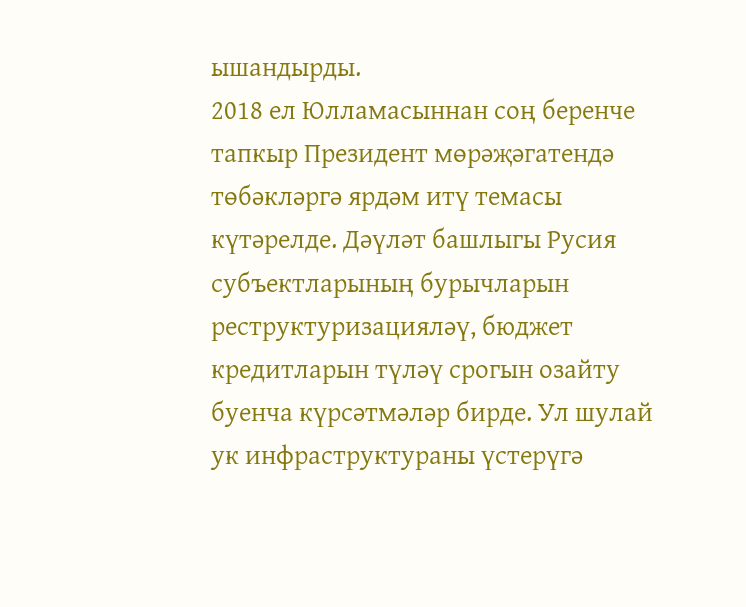ышандырды.
2018 ел Юлламасыннан соң беренче тапкыр Президент мөрәҗәгатендә төбәкләргә ярдәм итү темасы күтәрелде. Дәүләт башлыгы Русия субъектларының бурычларын реструктуризацияләү, бюджет кредитларын түләү срогын озайту буенча күрсәтмәләр бирде. Ул шулай ук инфраструктураны үстерүгә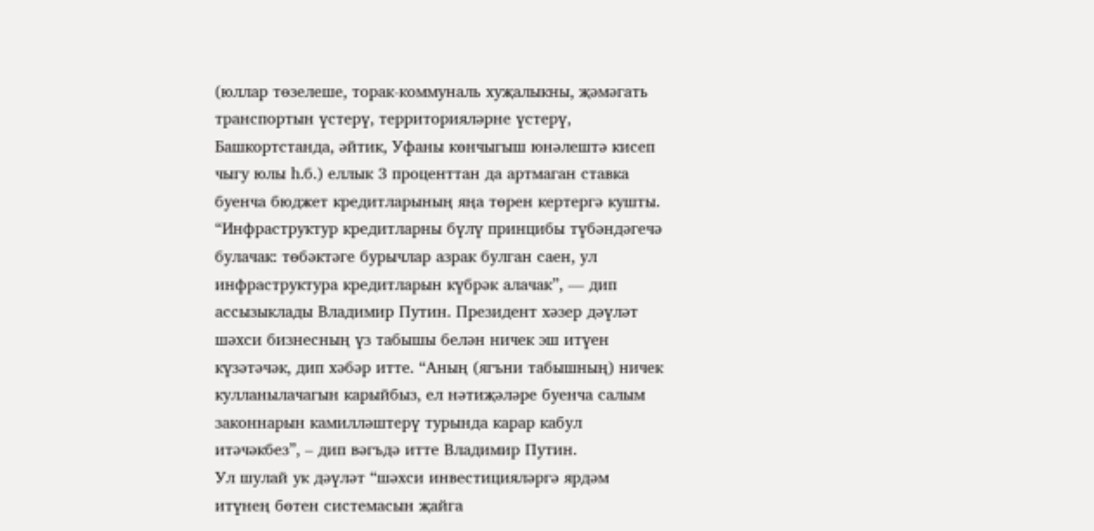(юллар төзелеше, торак-коммуналь хуҗалыкны, җәмәгать транспортын үстерү, территорияләрне үстерү, Башкортстанда, әйтик, Уфаны көнчыгыш юнәлештә кисеп чыгу юлы һ.б.) еллык 3 проценттан да артмаган ставка буенча бюджет кредитларының яңа төрен кертергә кушты. “Инфраструктур кредитларны бүлү принцибы түбәндәгечә булачак: төбәктәге бурычлар азрак булган саен, ул инфраструктура кредитларын күбрәк алачак”, — дип ассызыклады Владимир Путин. Президент хәзер дәүләт шәхси бизнесның үз табышы белән ничек эш итүен күзәтәчәк, дип хәбәр итте. “Аның (ягъни табышның) ничек кулланылачагын карыйбыз, ел нәтиҗәләре буенча салым законнарын камилләштерү турында карар кабул итәчәкбез”, – дип вәгъдә итте Владимир Путин.
Ул шулай ук дәүләт “шәхси инвестицияләргә ярдәм итүнең бөтен системасын җайга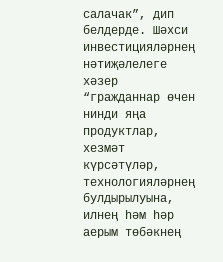салачак”, дип белдерде. Шәхси инвестицияләрнең нәтиҗәлелеге хәзер “гражданнар өчен нинди яңа продуктлар, хезмәт күрсәтүләр, технологияләрнең булдырылуына, илнең һәм һәр аерым төбәкнең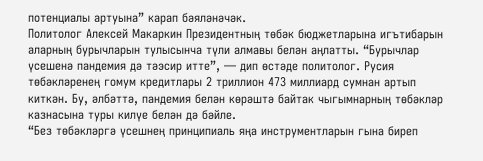потенциалы артуына” карап бәяләнәчәк.
Политолог Алексей Макаркин Президентның төбәк бюджетларына игътибарын аларның бурычларын тулысынча түли алмавы белән аңлатты. “Бурычлар үсешенә пандемия дә тәэсир итте”, — дип өстәде политолог. Русия төбәкләренең гомум кредитлары 2 триллион 473 миллиард сумнан артып киткән. Бу, әлбәттә, пандемия белән көрәштә байтак чыгымнарның төбәкләр казнасына туры килүе белән дә бәйле.
“Без төбәкләргә үсешнең принципиаль яңа инструментларын гына биреп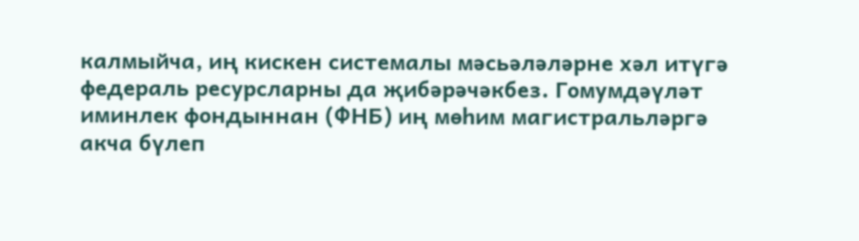калмыйча, иң кискен системалы мәсьәләләрне хәл итүгә федераль ресурсларны да җибәрәчәкбез. Гомумдәүләт иминлек фондыннан (ФНБ) иң мөһим магистральләргә акча бүлеп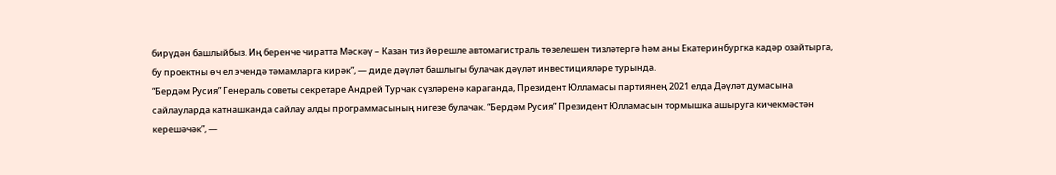бирүдән башлыйбыз. Иң беренче чиратта Мәскәү – Казан тиз йөрешле автомагистраль төзелешен тизләтергә һәм аны Екатеринбургка кадәр озайтырга, бу проектны өч ел эчендә тәмамларга кирәк”, — диде дәүләт башлыгы булачак дәүләт инвестицияләре турында.
“Бердәм Русия” Генераль советы секретаре Андрей Турчак сүзләренә караганда, Президент Юлламасы партиянең 2021 елда Дәүләт думасына сайлауларда катнашканда сайлау алды программасының нигезе булачак. “Бердәм Русия” Президент Юлламасын тормышка ашыруга кичекмәстән керешәчәк”, —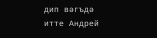дип вәгъдә итте Андрей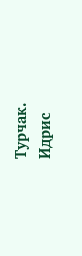Турчак.
Идрис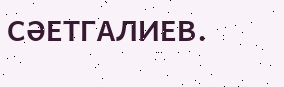СӘЕТГАЛИЕВ.